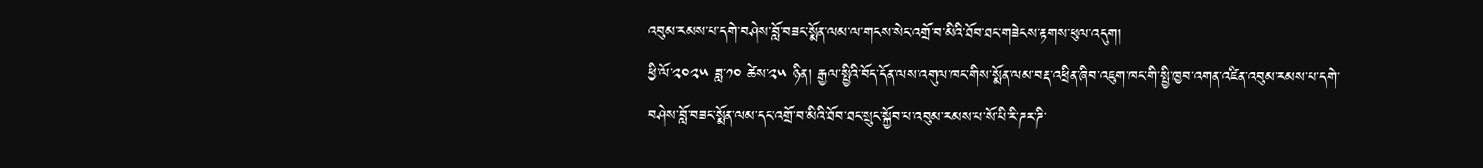འབུམ་རམས་པ་དགེ་བཤེས་བློ་བཟང་སྨོན་ལམ་ལ་གངས་སེང་འགྲོ་བ་མིའི་ཐོབ་ཐང་གཟེངས་རྟགས་ཕུལ་འདུག།
ཕྱི་ལོ་༢༠༢༥ ཟླ་༡༠ ཚེས་༢༥ ཉིན། རྒྱལ་སྤྱིའི་བོད་དོན་ལས་འགུལ་ཁང་གིས་སྨོན་ལམ་བརྡ་འཕྲིན་ཞིབ་འཇུག་ཁང་གི་སྤྱི་ཁྱབ་འགན་འཛིན་འབུམ་རམས་པ་དགེ་བཤེས་བློ་བཟང་སྨོན་ལམ་དང་འགྲོ་བ་མིའི་ཐོབ་ཐང་སྲུང་སྐྱོབ་པ་འབུམ་རམས་པ་སོ་པི་རི་ཌར་ཌི་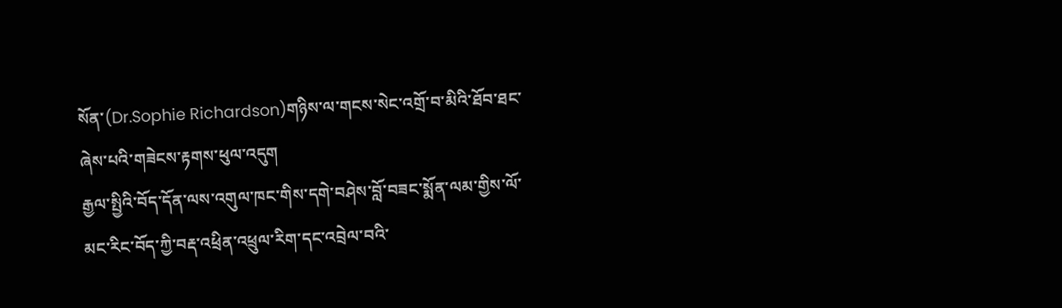སོན་(Dr.Sophie Richardson)གཉིས་ལ་གངས་སེང་འགྲོ་བ་མིའི་ཐོབ་ཐང་ཞེས་པའི་གཟེངས་རྟགས་ཕུལ་འདུག
རྒྱལ་སྤྱིའི་བོད་དོན་ལས་འགུལ་ཁང་གིས་དགེ་བཤེས་བློ་བཟང་སྨོན་ལམ་གྱིས་ལོ་མང་རིང་བོད་ཀྱི་བརྡ་འཕྲིན་འཕྲུལ་རིག་དང་འབྲེལ་བའི་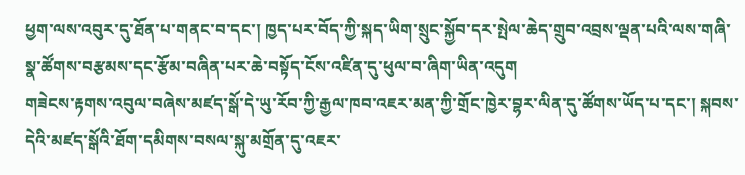ཕྱག་ལས་འབུར་དུ་ཐོན་པ་གནང་བ་དང་། ཁྱད་པར་བོད་ཀྱི་སྐད་ཡིག་སྲུང་སྐྱོབ་དར་སྤེལ་ཆེད་གྲུབ་འབྲས་ལྡན་པའི་ལས་གཞི་སྣ་ཚོགས་བརྩམས་དང་རྩོམ་བཞིན་པར་ཆེ་བསྟོད་ངོས་འཛིན་དུ་ཕུལ་བ་ཞིག་ཡིན་འདུག
གཟེངས་རྟགས་འབུལ་བཞེས་མཛད་སྒོ་དེ་ཡུ་རོབ་ཀྱི་རྒྱལ་ཁབ་འཇར་མན་ཀྱི་གྲོང་ཁྱེར་བྷར་ལིན་དུ་ཚོགས་ཡོད་པ་དང་། སྐབས་དེའི་མཛད་སྒོའི་ཐོག་དམིགས་བསལ་སྐུ་མགྲོན་དུ་འཇར་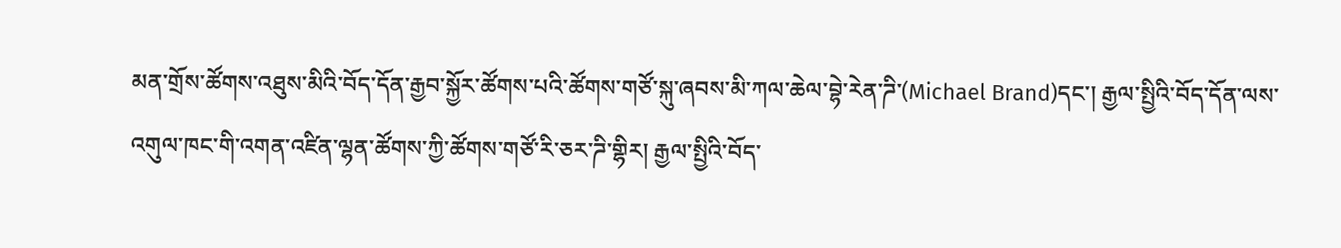མན་གྲོས་ཚོགས་འཐུས་མིའི་བོད་དོན་རྒྱབ་སྐྱོར་ཚོགས་པའི་ཚོགས་གཙོ་སྐུ་ཞབས་མི་ཀལ་ཆེལ་བྷེ་རེན་ཌི་(Michael Brand)དང་། རྒྱལ་སྤྱིའི་བོད་དོན་ལས་འགུལ་ཁང་གི་འགན་འཛིན་ལྷན་ཚོགས་ཀྱི་ཚོགས་གཙོ་རི་ཅར་ཌི་གྷིར། རྒྱལ་སྤྱིའི་བོད་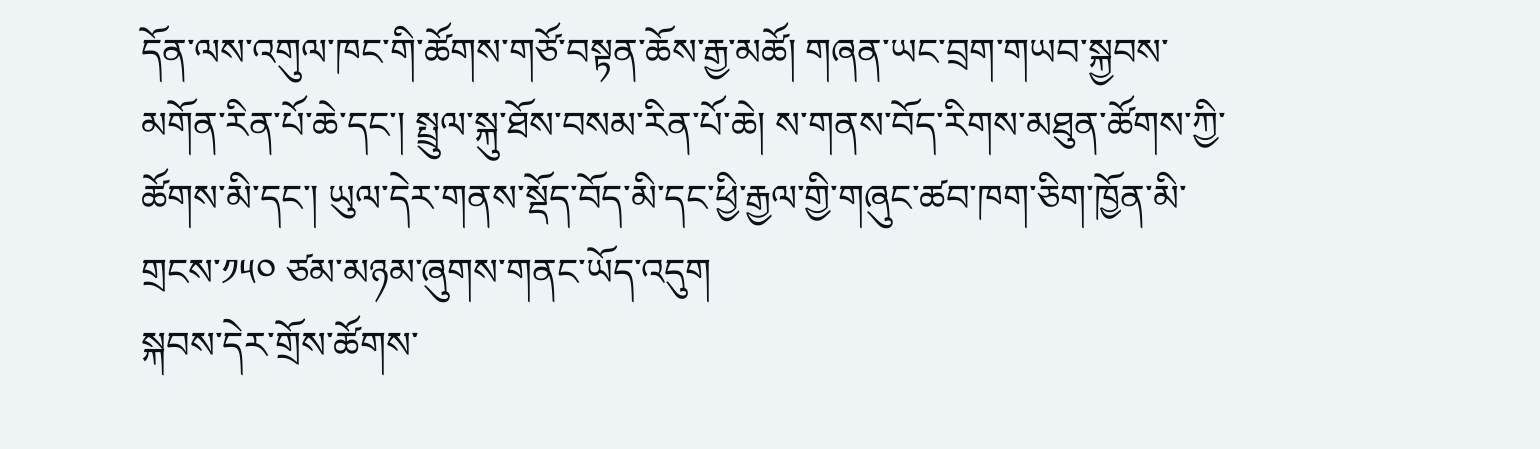དོན་ལས་འགུལ་ཁང་གི་ཚོགས་གཙོ་བསྟན་ཆོས་རྒྱ་མཚོ། གཞན་ཡང་བྲག་གཡབ་སྐྱབས་མགོན་རིན་པོ་ཆེ་དང་། སྤྲུལ་སྐུ་ཐོས་བསམ་རིན་པོ་ཆེ། ས་གནས་བོད་རིགས་མཐུན་ཚོགས་ཀྱི་ཚོགས་མི་དང་། ཡུལ་དེར་གནས་སྡོད་བོད་མི་དང་ཕྱི་རྒྱལ་གྱི་གཞུང་ཚབ་ཁག་ཅིག་ཁྱོན་མི་གྲངས་༡༥༠ ཙམ་མཉམ་ཞུགས་གནང་ཡོད་འདུག
སྐབས་དེར་གྲོས་ཚོགས་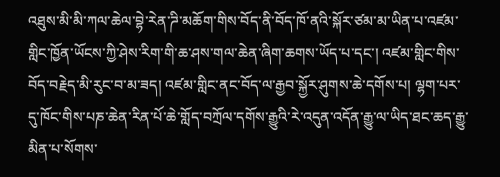འཐུས་མི་མི་ཀལ་ཆེལ་བྷེ་རེན་ཌི་མཆོག་གིས་བོད་ནི་བོད་ཁོ་ནའི་སྐོར་ཙམ་མ་ཡིན་པ་འཛམ་གླིང་ཁྱོན་ཡོངས་ཀྱི་ཤེས་རིག་གི་ཆ་ཤས་གལ་ཆེན་ཞིག་ཆགས་ཡོད་པ་དང་། འཛམ་གླིང་གིས་བོད་བརྗེད་མི་རུང་བ་མ་ཟད། འཛམ་གླིང་ནང་བོད་ལ་རྒྱབ་སྐྱོར་ཤུགས་ཆེ་དགོས་པ། ལྷག་པར་དུ་ཁོང་གིས་པཎ་ཆེན་རིན་པོ་ཆེ་གློད་བཀྲོལ་དགོས་རྒྱུའི་རེ་འདུན་འདོན་རྒྱུ་ལ་ཡིད་ཐང་ཆད་རྒྱུ་མིན་པ་སོགས་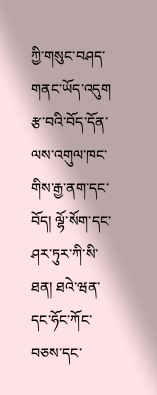ཀྱི་གསུང་བཤད་གནང་ཡོད་འདུག
རྩ་བའི་བོད་དོན་ལས་འགུལ་ཁང་གིས་རྒྱ་ནག་དང་བོད། ལྷོ་སོག་དང་ཤར་ཏུར་ཀི་སི་ཐན། ཐའེ་ཝན་དང་ཧོང་ཀོང་བཅས་དང་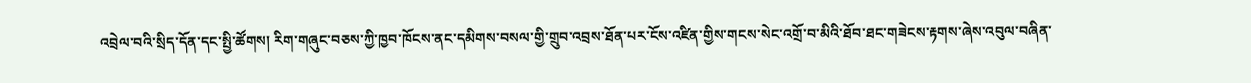འབྲེལ་བའི་སྲིད་དོན་དང་སྤྱི་ཚོགས། རིག་གཞུང་བཅས་ཀྱི་ཁྱབ་ཁོངས་ནང་དམིགས་བསལ་གྱི་གྲུབ་འབྲས་ཐོན་པར་ངོས་འཛིན་གྱིས་གངས་སེང་འགྲོ་བ་མིའི་ཐོབ་ཐང་གཟེངས་རྟགས་ཞེས་འབུལ་བཞིན་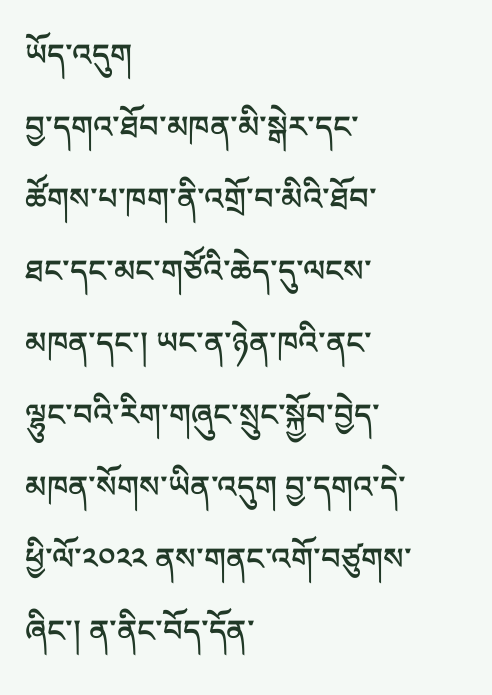ཡོད་འདུག
བྱ་དགའ་ཐོབ་མཁན་མི་སྒེར་དང་ཚོགས་པ་ཁག་ནི་འགྲོ་བ་མིའི་ཐོབ་ཐང་དང་མང་གཙོའི་ཆེད་དུ་ལངས་མཁན་དང་། ཡང་ན་ཉེན་ཁའི་ནང་ལྷུང་བའི་རིག་གཞུང་སྲུང་སྐྱོབ་བྱེད་མཁན་སོགས་ཡིན་འདུག བྱ་དགའ་དེ་ཕྱི་ལོ་༢༠༢༢ ནས་གནང་འགོ་བཙུགས་ཞིང་། ན་ནིང་བོད་དོན་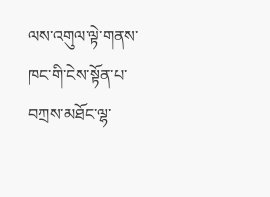ལས་འགུལ་ལྟེ་གནས་ཁང་གི་ངེས་སྟོན་པ་བཀྲས་མཐོང་ལྷ་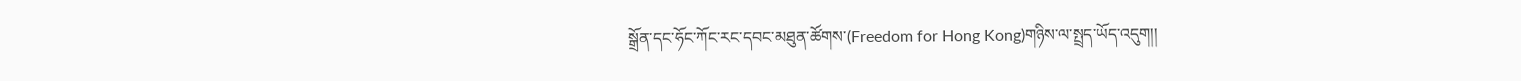སྒྲོན་དང་ཧོང་ཀོང་རང་དབང་མཐུན་ཚོགས་(Freedom for Hong Kong)གཉིས་ལ་སྤྲད་ཡོད་འདུག།།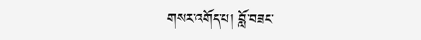གསར་འགོད་པ། བློ་བཟང་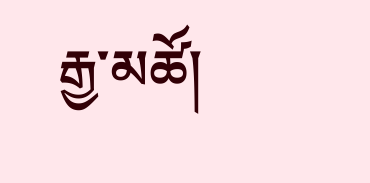རྒྱ་མཚོ།